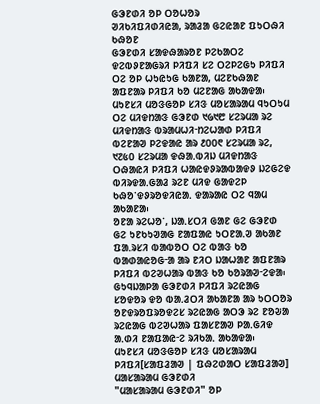ᱜᱳᱱᱰᱤ ᱚᱞ ᱛᱚᱦᱚᱨ
ᱣᱤᱠᱤᱯᱤᱰᱤᱭᱟ, ᱨᱟᱲᱟ ᱜᱮᱭᱟᱱ ᱯᱩᱛᱷᱤ ᱠᱷᱚᱱ
ᱜᱳᱱᱰᱤ ᱥᱟᱫᱷᱟᱨᱚᱱ ᱞᱮᱠᱟᱛᱮ ᱫᱮᱵᱽᱱᱟᱜᱨᱤ ᱞᱤᱯᱤ ᱥᱮ ᱛᱮᱞᱮᱜᱩ ᱞᱤᱯᱤ ᱛᱮ ᱚᱞ ᱦᱩᱭᱩᱜ ᱠᱟᱱᱟ, ᱢᱮᱱᱠᱷᱟᱱ ᱟᱯᱱᱟᱨ ᱞᱤᱯᱤ ᱠᱚ ᱢᱮᱱᱟᱜ ᱟᱠᱟᱫᱟ᱾ ᱢᱩᱱᱥᱤ ᱢᱚᱝᱜᱚᱞ ᱥᱤᱝ ᱢᱚᱥᱟᱨᱟᱢ ᱧᱩᱛᱩᱢ ᱛᱮ ᱢᱤᱫᱴᱟᱝ ᱜᱳᱱᱰ ᱑᱙᱑᱘ ᱥᱮᱨᱢᱟ ᱨᱮ ᱢᱤᱫᱴᱟᱝ ᱵᱨᱟᱢᱦᱤᱼᱴᱮᱦᱟᱰ ᱞᱤᱯᱤ ᱵᱮᱱᱟᱣ ᱞᱮᱫᱟᱭ ᱟᱨ ᱒᱐᱐᱖ ᱥᱮᱨᱢᱟ ᱨᱮ, ᱑᱗᱕᱐ ᱥᱮᱨᱢᱟ ᱫᱷᱟᱹᱵᱤᱡ ᱢᱤᱫᱴᱟᱝ ᱛᱷᱟᱭᱤ ᱞᱤᱯᱤ ᱦᱟᱭᱫᱽᱨᱟᱵᱟᱫᱽ ᱡᱮᱜᱮᱫ ᱵᱤᱨᱫᱟᱹᱜᱟᱲ ᱨᱮᱱ ᱢᱤᱫ ᱜᱟᱫᱮᱞ ᱠᱷᱚᱸᱫᱽᱨᱚᱫᱤᱭᱟᱹ ᱫᱟᱨᱟᱭ ᱛᱮ ᱧᱟᱢ ᱟᱠᱟᱱᱟ᱾
ᱚᱱᱟ ᱨᱮᱦᱚᱸ, ᱡᱟᱹᱥᱛᱤ ᱜᱟᱱ ᱜᱮ ᱜᱳᱱᱰ ᱜᱮ ᱩᱱᱠᱩᱣᱟᱜ ᱱᱟᱯᱟᱭ ᱩᱛᱱᱟᱹᱣ ᱟᱠᱟᱱ ᱯᱟᱹᱨᱥᱤ ᱵᱟᱵᱚᱛ ᱛᱮ ᱵᱟᱝ ᱠᱚ ᱵᱟᱰᱟᱭᱚᱜᱼᱟ ᱟᱨ ᱱᱤᱛ ᱡᱟᱦᱟᱱ ᱟᱯᱱᱟᱨ ᱞᱤᱯᱤ ᱵᱮᱣᱦᱟᱨ ᱵᱟᱝ ᱠᱚ ᱠᱚᱨᱟᱣᱼᱮᱫᱟ᱾ ᱜᱩᱧᱡᱟᱞᱟ ᱜᱳᱱᱰᱤ ᱞᱤᱯᱤ ᱨᱮᱭᱟᱜ ᱥᱚᱫᱚᱨ ᱫᱚ ᱵᱟᱹᱲᱛᱤ ᱟᱠᱟᱱᱟ ᱟᱨ ᱩᱛᱛᱚᱨ ᱚᱱᱫᱨᱚᱯᱨᱚᱫᱮᱥ ᱨᱮᱭᱟᱜ ᱟᱛᱳ ᱨᱮ ᱱᱚᱶᱟ ᱨᱮᱭᱟᱜ ᱵᱮᱣᱦᱟᱨ ᱯᱟᱥᱱᱟᱣ ᱞᱟᱹᱜᱤᱫ ᱟᱹᱰᱤ ᱱᱟᱯᱟᱭᱼᱮ ᱨᱤᱠᱟᱹ ᱟᱠᱟᱫᱟ᱾
ᱢᱩᱱᱥᱤ ᱢᱚᱝᱜᱚᱞ ᱥᱤᱝ ᱢᱚᱥᱟᱨᱟᱢ ᱞᱤᱯᱤ[ᱥᱟᱯᱲᱟᱣ | ᱯᱷᱮᱰᱟᱛ ᱥᱟᱯᱲᱟᱣ]
ᱢᱟᱥᱟᱨᱟᱢ ᱜᱳᱱᱰᱤ
"ᱢᱟᱥᱟᱨᱟᱢ ᱜᱳᱱᱰᱤ" ᱚᱞ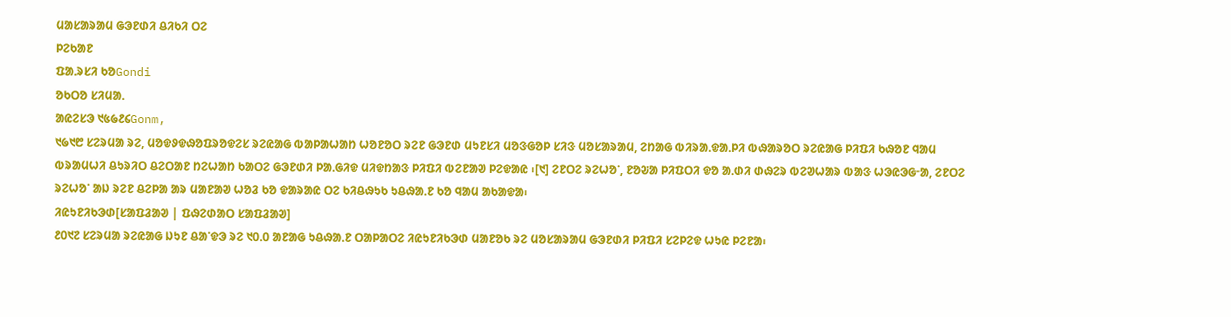ᱢᱟᱥᱟᱨᱟᱢ ᱜᱳᱱᱰᱤ ᱪᱤᱠᱤ ᱛᱮ
ᱞᱮᱠᱟᱱ
ᱯᱟᱹᱨᱥᱤ ᱠᱚGondi
ᱚᱠᱛᱚ ᱥᱤᱢᱟᱹ
ᱟᱭᱮᱥᱳ ᱑᱕᱙᱒᱔Gonm,
᱑᱙᱑᱘ ᱥᱮᱨᱢᱟ ᱨᱮ, ᱢᱚᱫᱽᱫᱷᱚᱯᱨᱚᱫᱮᱥ ᱨᱮᱭᱟᱜ ᱵᱟᱞᱟᱦᱟᱴ ᱦᱚᱱᱚᱛ ᱨᱮᱱ ᱜᱳᱱᱰ ᱢᱩᱱᱥᱤ ᱢᱚᱝᱜᱚᱞ ᱥᱤᱝ ᱢᱚᱥᱟᱨᱟᱢ, ᱮᱴᱟᱜ ᱵᱤᱨᱟᱹᱫᱟᱹᱞᱤ ᱵᱷᱟᱨᱚᱛ ᱨᱮᱭᱟᱜ ᱞᱤᱯᱤ ᱠᱷᱚᱱ ᱧᱟᱢ ᱵᱨᱟᱢᱦᱤ ᱪᱩᱨᱤᱛ ᱪᱮᱛᱟᱱ ᱴᱮᱦᱟᱴ ᱠᱟᱛᱮ ᱜᱳᱱᱰᱤ ᱞᱟᱹᱜᱤᱫ ᱢᱤᱫᱴᱟᱝ ᱞᱤᱯᱤ ᱵᱮᱱᱟᱣ ᱞᱮᱫᱟᱭ ᱾[᱑] ᱮᱱᱛᱮ ᱨᱮᱦᱚᱸ, ᱱᱚᱶᱟ ᱞᱤᱯᱛᱤ ᱫᱚ ᱟᱹᱰᱤ ᱰᱷᱮᱨ ᱵᱮᱣᱦᱟᱨ ᱵᱟᱝ ᱦᱳᱭᱳᱜᱼᱟ, ᱮᱱᱛᱮ ᱨᱮᱦᱚᱸ ᱟᱡ ᱨᱮᱱ ᱪᱮᱞᱟ ᱟᱨ ᱢᱟᱱᱟᱣ ᱦᱚᱲ ᱠᱚ ᱫᱟᱨᱟᱭ ᱛᱮ ᱠᱤᱪᱷᱩᱠ ᱩᱪᱷᱟᱹᱱ ᱠᱚ ᱧᱟᱢ ᱟᱠᱟᱫᱟ᱾
ᱤᱭᱩᱱᱤᱠᱳᱰ[ᱥᱟᱯᱲᱟᱣ | ᱯᱷᱮᱰᱟᱛ ᱥᱟᱯᱲᱟᱣ]
᱒᱐᱑᱗ ᱥᱮᱨᱢᱟ ᱨᱮᱭᱟᱜ ᱡᱩᱱ ᱪᱟᱸᱫᱳ ᱨᱮ ᱑᱐ᱹ᱐ ᱟᱱᱟᱜ ᱩᱪᱷᱟᱹᱱ ᱛᱟᱞᱟᱛᱮ ᱤᱭᱩᱱᱤᱠᱳᱰ ᱢᱟᱱᱚᱠ ᱨᱮ ᱢᱚᱥᱟᱨᱟᱢ ᱜᱳᱱᱰᱤ ᱞᱤᱯᱤ ᱥᱮᱞᱮᱫ ᱦᱩᱭ ᱞᱮᱱᱟ᱾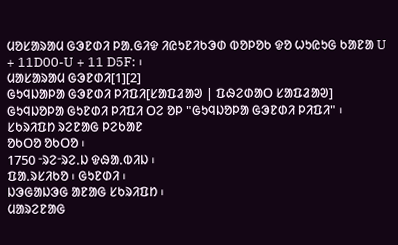ᱢᱚᱥᱟᱨᱟᱢ ᱜᱳᱱᱰᱤ ᱞᱟᱹᱜᱤᱫ ᱤᱭᱩᱱᱤᱠᱳᱰ ᱵᱚᱞᱚᱠ ᱫᱚ ᱦᱩᱭᱩᱜ ᱠᱟᱱᱟ U + 11D00-U + 11 D5F: ᱾
ᱢᱟᱥᱟᱨᱟᱢ ᱜᱳᱱᱰᱤ[1][2]
ᱜᱩᱧᱡᱟᱞᱟ ᱜᱳᱱᱰᱤ ᱞᱤᱯᱤ[ᱥᱟᱯᱲᱟᱣ | ᱯᱷᱮᱰᱟᱛ ᱥᱟᱯᱲᱟᱣ]
ᱜᱩᱧᱡᱚᱞᱟ ᱜᱩᱱᱰᱤ ᱞᱤᱯᱤ ᱛᱮ ᱚᱞ "ᱜᱩᱧᱡᱚᱞᱟ ᱜᱳᱱᱰᱤ ᱞᱤᱯᱤ" ᱾
ᱥᱠᱨᱤᱯᱴ ᱨᱮᱱᱟᱜ ᱞᱮᱠᱟᱱ
ᱚᱠᱛᱚ ᱚᱠᱛᱚ ᱾
1750 ᱼᱨᱮᱼᱨᱮᱹᱡ ᱫᱷᱟᱹᱵᱤᱡ ᱾
ᱯᱟᱹᱨᱥᱤᱠᱚ ᱾ ᱜᱩᱱᱰᱤ ᱾
ᱡᱳᱜᱟᱡᱳᱜ ᱟᱱᱟᱜ ᱥᱠᱨᱤᱯᱴ ᱾
ᱢᱟᱨᱮᱱᱟᱜ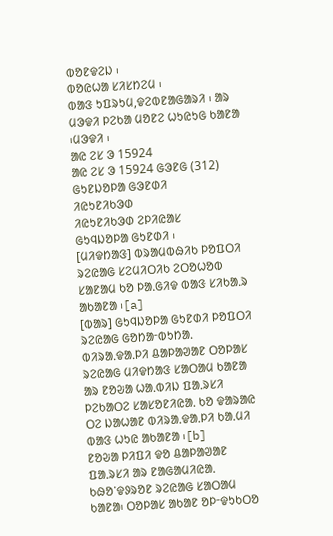ᱵᱚᱱᱫᱮᱡ ᱾
ᱵᱚᱭᱦᱟ ᱥᱤᱥᱴᱮᱢ ᱾
ᱵᱟᱝ ᱩᱯᱨᱩᱢ,ᱫᱮᱵᱱᱟᱜᱟᱨᱤ ᱾ ᱟᱨ ᱢᱳᱫᱤ ᱞᱮᱠᱟ ᱢᱚᱱᱮ ᱦᱩᱭᱩᱜ ᱠᱟᱱᱟ ᱾ᱢᱳᱫᱤ ᱾
ᱟᱭ ᱮᱥ ᱳ 15924
ᱟᱭ ᱮᱥ ᱳ 15924 ᱜᱳᱱᱜ (312) ᱜᱩᱱᱡᱚᱞᱟ ᱜᱳᱱᱰᱤ
ᱤᱭᱩᱱᱤᱠᱳᱰ
ᱤᱭᱩᱱᱤᱠᱳᱰ ᱮᱞᱤᱭᱟᱥ
ᱜᱩᱧᱡᱚᱞᱟ ᱜᱩᱱᱰᱤ ᱾
[ᱢᱤᱫᱴᱟᱝ] ᱵᱨᱟᱢᱵᱷᱤᱠ ᱞᱚᱯᱛᱤ ᱨᱮᱭᱟᱜ ᱥᱮᱢᱤᱛᱤᱠ ᱮᱛᱚᱦᱚᱵ ᱥᱟᱱᱟᱢ ᱠᱚ ᱞᱟᱹᱜᱤᱫ ᱵᱟᱝ ᱥᱤᱠᱟᱹᱨ ᱟᱠᱟᱱᱟ ᱾[a]
[ᱵᱟᱨ] ᱜᱩᱧᱡᱚᱞᱟ ᱜᱩᱱᱰᱤ ᱞᱚᱯᱛᱤ ᱨᱮᱭᱟᱜ ᱜᱚᱴᱟᱼᱵᱩᱴᱟᱹ ᱵᱤᱨᱟᱹᱫᱟᱹᱞᱤ ᱪᱟᱞᱟᱣᱟᱱ ᱛᱚᱞᱟᱥ ᱨᱮᱭᱟᱜ ᱢᱤᱫᱴᱟᱝ ᱥᱟᱛᱟᱢ ᱠᱟᱱᱟ ᱟᱨ ᱱᱚᱶᱟ ᱦᱟᱹᱵᱤᱡ ᱯᱟᱹᱨᱥᱤ ᱞᱮᱠᱟᱛᱮ ᱥᱟᱥᱚᱱᱤᱭᱟᱹ ᱠᱚ ᱫᱟᱨᱟᱭ ᱛᱮ ᱡᱟᱦᱟᱱ ᱵᱤᱨᱟᱹᱫᱟᱹᱞᱤ ᱠᱟᱹᱢᱤ ᱵᱟᱝ ᱦᱩᱭ ᱟᱠᱟᱱᱟ ᱾[b]
ᱱᱚᱶᱟ ᱞᱤᱯᱤ ᱫᱚ ᱪᱟᱞᱟᱣᱟᱱ ᱯᱟᱹᱨᱥᱤ ᱟᱨ ᱱᱟᱜᱟᱢᱤᱭᱟᱹ ᱠᱷᱚᱸᱫᱽᱨᱚᱱ ᱨᱮᱭᱟᱜ ᱥᱟᱛᱟᱢ ᱠᱟᱱᱟ᱾ ᱛᱚᱞᱟᱥ ᱟᱠᱟᱱ ᱚᱞᱼᱫᱩᱠᱛᱚ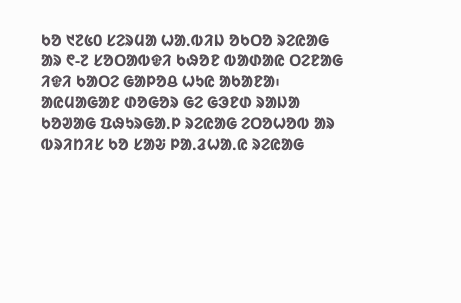ᱠᱚ ᱑᱗᱕᱐ ᱥᱮᱨᱢᱟ ᱦᱟᱹᱵᱤᱡ ᱚᱠᱛᱚ ᱨᱮᱭᱟᱜ ᱟᱨ ᱖-᱗ ᱥᱚᱛᱟᱵᱫᱤ ᱠᱷᱚᱱ ᱵᱟᱰᱟᱭ ᱛᱮᱱᱟᱜ ᱤᱫᱤ ᱠᱟᱛᱮ ᱜᱟᱞᱚᱪ ᱦᱩᱭ ᱟᱠᱟᱱᱟ᱾ ᱟᱭᱢᱟᱜᱟᱱ ᱰᱚᱜᱚᱨ ᱜᱮ ᱜᱳᱱᱰ ᱨᱟᱡᱟ ᱠᱚᱣᱟᱜ ᱯᱷᱩᱨᱜᱟᱹᱞ ᱨᱮᱭᱟᱜ ᱮᱛᱚᱦᱚᱵ ᱟᱨ ᱵᱨᱤᱴᱤᱥ ᱠᱚ ᱥᱟᱶ ᱞᱟᱹᱲᱦᱟᱹᱭ ᱨᱮᱭᱟᱜ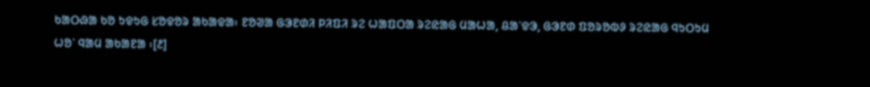ᱠᱟᱛᱷᱟ ᱠᱚ ᱩᱫᱩᱜ ᱥᱚᱫᱚᱨ ᱟᱠᱟᱫᱟ᱾ ᱱᱚᱣᱟ ᱜᱳᱱᱰᱤ ᱞᱤᱯᱤ ᱨᱮ ᱦᱟᱯᱛᱟ ᱨᱮᱭᱟᱜ ᱢᱟᱦᱟ, ᱪᱟᱸᱫᱳ, ᱜᱳᱱᱰ ᱯᱚᱨᱚᱵᱽ ᱨᱮᱭᱟᱜ ᱧᱩᱛᱩᱢ ᱦᱚᱸ ᱧᱟᱢ ᱟᱠᱟᱱᱟ ᱾[᱒]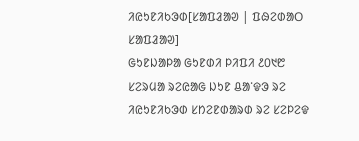ᱤᱭᱩᱱᱤᱠᱳᱰ[ᱥᱟᱯᱲᱟᱣ | ᱯᱷᱮᱰᱟᱛ ᱥᱟᱯᱲᱟᱣ]
ᱜᱩᱱᱡᱟᱞᱟ ᱜᱩᱱᱰᱤ ᱞᱤᱯᱤ ᱒᱐᱑᱘ ᱥᱮᱨᱢᱟ ᱨᱮᱭᱟᱜ ᱡᱩᱱ ᱪᱟᱸᱫᱳ ᱨᱮ ᱤᱭᱩᱱᱤᱠᱳᱰ ᱥᱴᱮᱱᱰᱟᱨᱰ ᱨᱮ ᱥᱮᱞᱮᱫ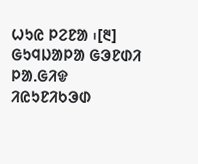ᱦᱩᱭ ᱞᱮᱱᱟ ᱾[᱓]
ᱜᱩᱧᱡᱟᱞᱟ ᱜᱳᱱᱰᱤ ᱞᱟᱹᱜᱤᱫ ᱤᱭᱩᱱᱤᱠᱳᱰ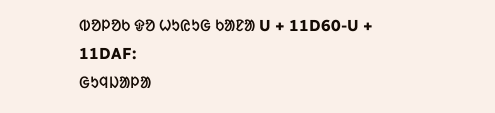ᱵᱚᱞᱚᱠ ᱫᱚ ᱦᱩᱭᱩᱜ ᱠᱟᱱᱟ U + 11D60-U + 11DAF:
ᱜᱩᱧᱡᱟᱞᱟ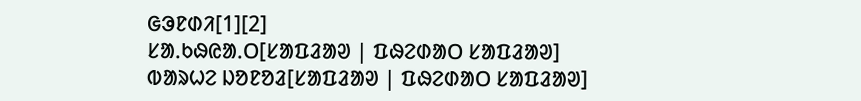ᱜᱳᱱᱰᱤ[1][2]
ᱥᱟᱹᱠᱷᱭᱟᱹᱛ[ᱥᱟᱯᱲᱟᱣ | ᱯᱷᱮᱰᱟᱛ ᱥᱟᱯᱲᱟᱣ]
ᱵᱟᱨᱦᱮ ᱡᱚᱱᱚᱲ[ᱥᱟᱯᱲᱟᱣ | ᱯᱷᱮᱰᱟᱛ ᱥᱟᱯᱲᱟᱣ]